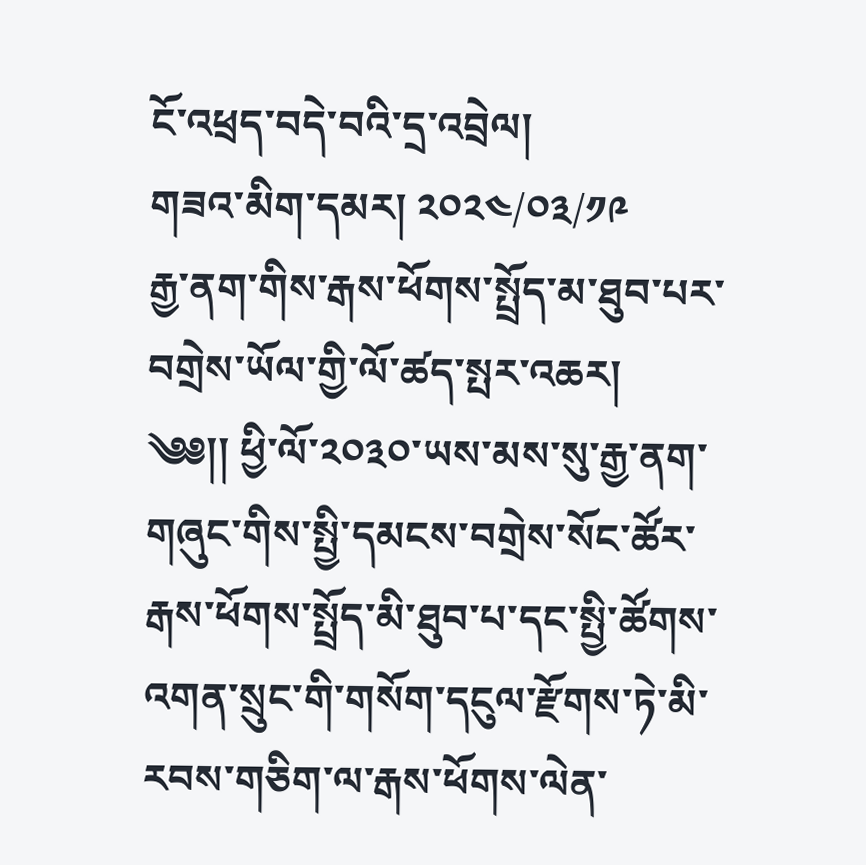ངོ་འཕྲད་བདེ་བའི་དྲ་འབྲེལ།
གཟའ་མིག་དམར། ༢༠༢༤/༠༣/༡༩
རྒྱ་ནག་གིས་རྒས་ཕོགས་སྤྲོད་མ་ཐུབ་པར་བགྲེས་ཡོལ་གྱི་ལོ་ཚད་སྤར་འཆར།
༄༅།། ཕྱི་ལོ་༢༠༣༠་ཡས་མས་སུ་རྒྱ་ནག་གཞུང་གིས་སྤྱི་དམངས་བགྲེས་སོང་ཚོར་རྒས་ཕོགས་སྤྲོད་མི་ཐུབ་པ་དང་སྤྱི་ཚོགས་འགན་སྲུང་གི་གསོག་དངུལ་རྫོགས་ཏེ་མི་རབས་གཅིག་ལ་རྒས་ཕོགས་ལེན་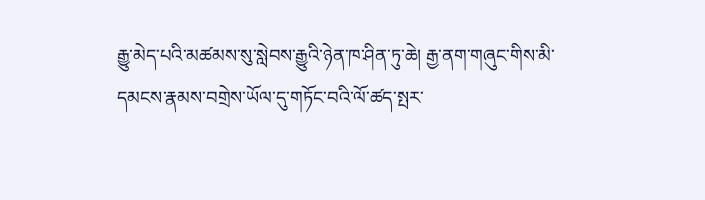རྒྱུ་མེད་པའི་མཚམས་སུ་སླེབས་རྒྱུའི་ཉེན་ཁ་ཤིན་ཏུ་ཆེ། རྒྱ་ནག་གཞུང་གིས་མི་དམངས་རྣམས་བགྲེས་ཡོལ་དུ་གཏོང་བའི་ལོ་ཚད་སྤར་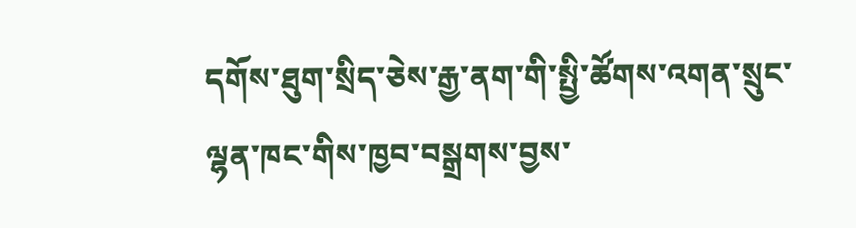དགོས་ཐུག་སྲིད་ཅེས་རྒྱ་ནག་གི་སྤྱི་ཚོགས་འགན་སྲུང་ལྷན་ཁང་གིས་ཁྱབ་བསྒྲགས་བྱས་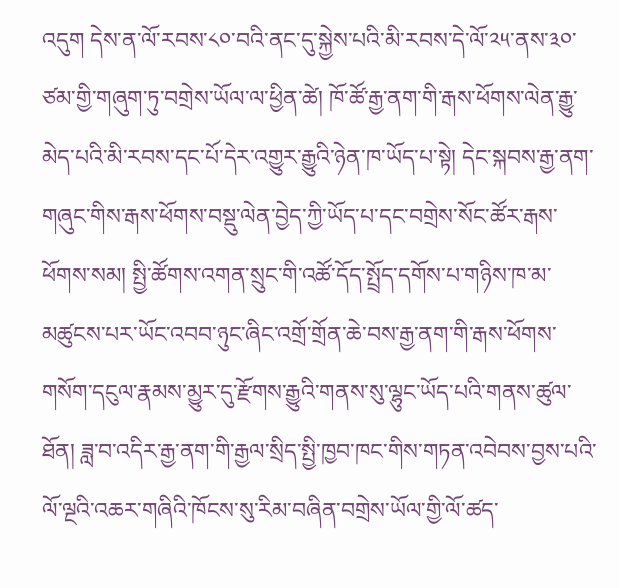འདུག དེས་ན་ལོ་རབས་༨༠་བའི་ནང་དུ་སྐྱེས་པའི་མི་རབས་དེ་ལོ་༢༥་ནས་༣༠་ཙམ་གྱི་གཞུག་ཏུ་བགྲེས་ཡོལ་ལ་ཕྱིན་ཚེ། ཁོ་ཚོ་རྒྱ་ནག་གི་རྒས་ཕོགས་ལེན་རྒྱུ་མེད་པའི་མི་རབས་དང་པོ་དེར་འགྱུར་རྒྱུའི་ཉེན་ཁ་ཡོད་པ་སྟེ། དེང་སྐབས་རྒྱ་ནག་གཞུང་གིས་རྒས་ཕོགས་བསྡུ་ལེན་བྱེད་ཀྱི་ཡོད་པ་དང་བགྲེས་སོང་ཚོར་རྒས་ཕོགས་སམ། སྤྱི་ཚོགས་འགན་སྲུང་གི་འཚོ་དོད་སྤྲོད་དགོས་པ་གཉིས་ཁ་མ་མཚུངས་པར་ཡོང་འབབ་ཉུང་ཞིང་འགྲོ་གྲོན་ཆེ་བས་རྒྱ་ནག་གི་རྒས་ཕོགས་གསོག་དངུལ་རྣམས་མྱུར་དུ་རྫོགས་རྒྱུའི་གནས་སུ་ལྷུང་ཡོད་པའི་གནས་ཚུལ་ཐོན། ཟླ་བ་འདིར་རྒྱ་ནག་གི་རྒྱལ་སྲིད་སྤྱི་ཁྱབ་ཁང་གིས་གཏན་འབེབས་བྱས་པའི་ལོ་ལྔའི་འཆར་གཞིའི་ཁོངས་སུ་རིམ་བཞིན་བགྲེས་ཡོལ་གྱི་ལོ་ཚད་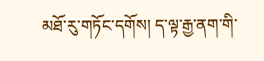མཐོ་རུ་གཏོང་དགོས། ད་ལྟ་རྒྱ་ནག་གི་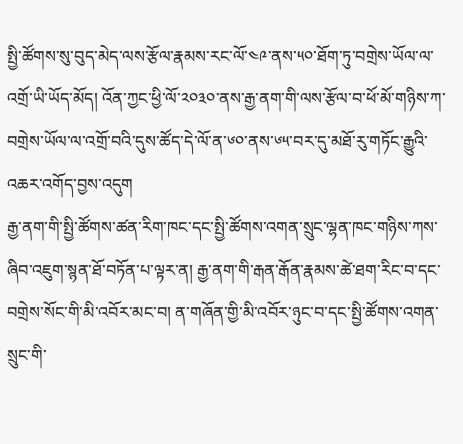སྤྱི་ཚོགས་སུ་བུད་མེད་ལས་རྩོལ་རྣམས་རང་ལོ་༤༩་ནས་༥༠་ཐོག་ཏུ་བགྲེས་ཡོལ་ལ་འགྲོ་ཡི་ཡོད་མོད། འོན་ཀྱང་ཕྱི་ལོ་༢༠༣༠་ནས་རྒྱ་ནག་གི་ལས་རྩོལ་བ་ཕོ་མོ་གཉིས་ཀ་བགྲེས་ཡོལ་ལ་འགྲོ་བའི་དུས་ཚོད་དེ་ལོ་ན་༦༠་ནས་༦༥་བར་དུ་མཐོ་རུ་གཏོང་རྒྱུའི་འཆར་འགོད་བྱས་འདུག
རྒྱ་ནག་གི་སྤྱི་ཚོགས་ཚན་རིག་ཁང་དང་སྤྱི་ཚོགས་འགན་སྲུང་ལྷན་ཁང་གཉིས་ཀས་ཞིབ་འཇུག་སྙན་ཐོ་བཏོན་པ་ལྟར་ན། རྒྱ་ནག་གི་རྒན་རྒོན་རྣམས་ཚེ་ཐག་རིང་བ་དང་བགྲེས་སོང་གི་མི་འབོར་མང་བ། ན་གཞོན་གྱི་མི་འབོར་ཉུང་བ་དང་སྤྱི་ཚོགས་འགན་སྲུང་གི་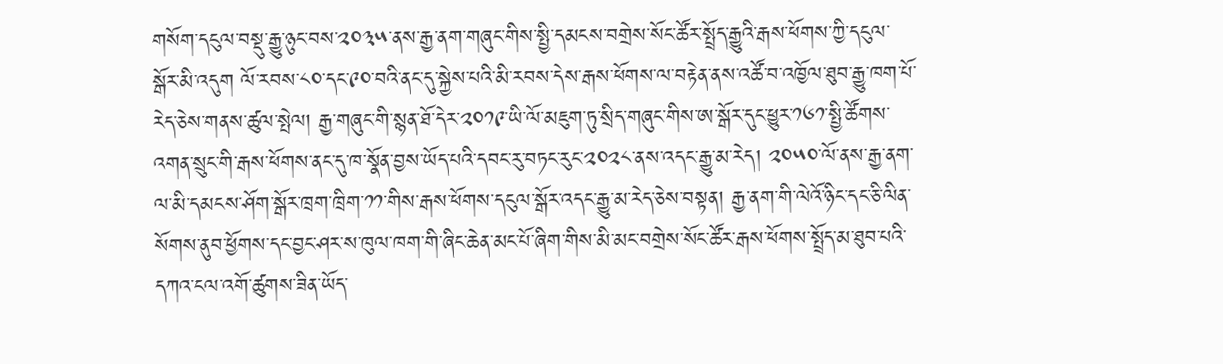གསོག་དངུལ་བསྡུ་རྒྱུ་ཉུང་བས་༢༠༣༥་ནས་རྒྱ་ནག་གཞུང་གིས་སྤྱི་དམངས་བགྲེས་སོང་ཚོར་སྤྲོད་རྒྱུའི་རྒས་ཕོགས་ཀྱི་དངུལ་སྒོར་མི་འདུག ལོ་རབས་༨༠་དང་༩༠་བའི་ནང་དུ་སྐྱེས་པའི་མི་རབས་དེས་རྒས་ཕོགས་ལ་བརྟེན་ནས་འཚོ་བ་འཁྱོལ་ཐུབ་རྒྱུ་ཁག་པོ་རེད་ཅེས་གནས་ཚུལ་སྤེལ། རྒྱ་གཞུང་གི་སྙན་ཐོ་དེར་༢༠༡༩་ཡི་ལོ་མཇུག་ཏུ་སྲིད་གཞུང་གིས་ཨ་སྒོར་དུང་ཕྱུར་༡༦༡་སྤྱི་ཚོགས་འགན་སྲུང་གི་རྒས་ཕོགས་ནང་དུ་ཁ་སྣོན་བྱས་ཡོད་པའི་དབང་རུ་བཏང་རུང་༢༠༢༨་ནས་འདང་རྒྱུ་མ་རེད། ༢༠༥༠་ལོ་ནས་རྒྱ་ནག་ལ་མི་དམངས་ཤོག་སྒོར་ཁྲག་ཁྲིག་༡༡་གིས་རྒས་ཕོགས་དངུལ་སྒོར་འདང་རྒྱུ་མ་རེད་ཅེས་བསྟན། རྒྱ་ནག་གི་ལེའོ་ཉིང་དང་ཅི་ལིན་སོགས་ནུབ་ཕྱོགས་དང་བྱང་ཤར་ས་ཁུལ་ཁག་གི་ཞིང་ཆེན་མང་པོ་ཞིག་གིས་མི་མང་བགྲེས་སོང་ཚོར་རྒས་ཕོགས་སྤྲོད་མ་ཐུབ་པའི་དཀའ་ངལ་འགོ་ཚུགས་ཟིན་ཡོད་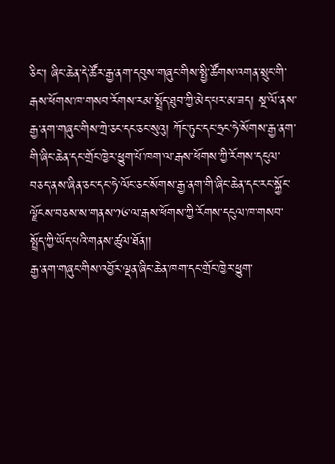ཅིང་། ཞིང་ཆེན་དེ་ཚོར་རྒྱ་ནག་དབུས་གཞུང་གིས་སྤྱི་ཚོགས་འགན་སྲུང་གི་རྒས་ཕོགས་ཁ་གསབ་རོགས་རམ་སྤྲོད་ཐུབ་ཀྱི་མེད་པར་མ་ཟད། སྔ་ལོ་ནས་རྒྱ་ནག་གཞུང་གིས་ཀྲེ་ཅང་དང་ཅང་སུའུ། ཀོང་ཏུང་དང་ཧྲང་ཧེ་སོགས་རྒྱ་ནག་གི་ཞིང་ཆེན་དང་གྲོང་ཁྱེར་ཕྱུག་པོ་ཁག་ལ་རྒས་ཕོགས་ཀྱི་རོགས་དངུལ་བཅད་ནས་ཞིན་ཅང་དང་ཧེ་ལོང་ཅང་སོགས་རྒྱ་ནག་གི་ཞིང་ཆེན་དང་རང་སྐྱོང་ལྗོངས་བཅས་ས་གནས་༡༦་ལ་རྒས་ཕོགས་ཀྱི་རོགས་དངུལ་ཁ་གསབ་སྤྲོད་ཀྱི་ཡོད་པའི་གནས་ཚུལ་ཐོན།།
རྒྱ་ནག་གཞུང་གིས་འབྱོར་ལྡན་ཞིང་ཆེན་ཁག་དང་གྲོང་ཁྱེར་ཕྱུག་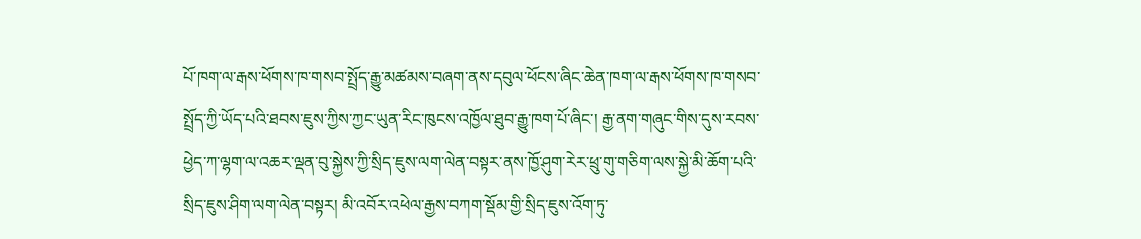པོ་ཁག་ལ་རྒས་ཕོགས་ཁ་གསབ་སྤྲོད་རྒྱུ་མཚམས་བཞག་ནས་དབུལ་ཕོངས་ཞིང་ཆེན་ཁག་ལ་རྒས་ཕོགས་ཁ་གསབ་སྤྲོད་ཀྱི་ཡོད་པའི་ཐབས་ཇུས་ཀྱིས་ཀྱང་ཡུན་རིང་ཁུངས་འཁྱོལ་ཐུབ་རྒྱུ་ཁག་པོ་ཞིང་། རྒྱ་ནག་གཞུང་གིས་དུས་རབས་ཕྱེད་ཀ་ལྷག་ལ་འཆར་ལྡན་བུ་སྐྱེས་ཀྱི་སྲིད་ཇུས་ལག་ལེན་བསྟར་ནས་ཁྱོ་ཤུག་རེར་ཕྲུ་གུ་གཅིག་ལས་སྐྱེ་མི་ཆོག་པའི་སྲིད་ཇུས་ཤིག་ལག་ལེན་བསྟར། མི་འབོར་འཕེལ་རྒྱས་བཀག་སྡོམ་གྱི་སྲིད་ཇུས་འོག་ཏུ་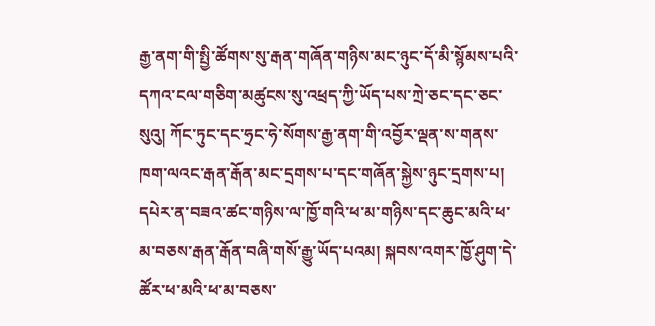རྒྱ་ནག་གི་སྤྱི་ཚོགས་སུ་རྒན་གཞོན་གཉིས་མང་ཉུང་དོ་མི་སྙོམས་པའི་དཀའ་ངལ་གཅིག་མཚུངས་སུ་འཕྲད་ཀྱི་ཡོད་པས་ཀྲེ་ཅང་དང་ཅང་སུའུ། ཀོང་ཏུང་དང་ཧྲང་ཧེ་སོགས་རྒྱ་ནག་གི་འབྱོར་ལྡན་ས་གནས་ཁག་ལའང་རྒན་རྒོན་མང་དྲགས་པ་དང་གཞོན་སྐྱེས་ཉུང་དྲགས་པ། དཔེར་ན་བཟའ་ཚང་གཉིས་ལ་ཁྱོ་གའི་ཕ་མ་གཉིས་དང་ཆུང་མའི་ཕ་མ་བཅས་རྒན་རྒོན་བཞི་གསོ་རྒྱུ་ཡོད་པའམ། སྐབས་འགར་ཁྱོ་ཤུག་དེ་ཚོར་ཕ་མའི་ཕ་མ་བཅས་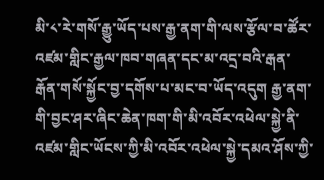མི་༨་རེ་གསོ་རྒྱུ་ཡོད་པས་རྒྱ་ནག་གི་ལས་རྩོལ་བ་ཚོར་འཛམ་གླིང་རྒྱལ་ཁབ་གཞན་དང་མ་འདྲ་བའི་རྒན་རྒོན་གསོ་སྐྱོང་བྱ་དགོས་པ་མང་བ་ཡོད་འདུག རྒྱ་ནག་གི་བྱང་ཤར་ཞིང་ཆེན་ཁག་གི་མི་འབོར་འཕེལ་སྐྱེ་ནི་འཛམ་གླིང་ཡོངས་ཀྱི་མི་འབོར་འཕེལ་སྐྱེ་དམའ་ཤོས་ཀྱི་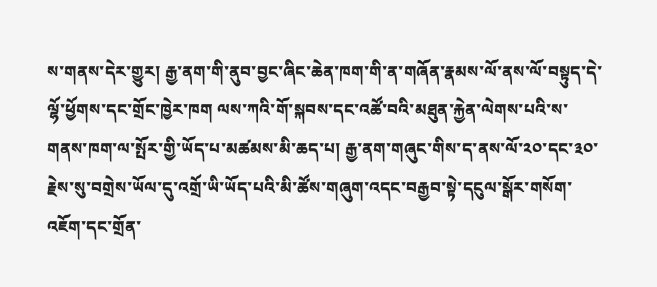ས་གནས་དེར་གྱུར། རྒྱ་ནག་གི་ནུབ་བྱང་ཞིང་ཆེན་ཁག་གི་ན་གཞོན་རྣམས་ལོ་ནས་ལོ་བསྟུད་དེ་ལྷོ་ཕྱོགས་དང་གྲོང་ཁྱེར་ཁག ལས་ཀའི་གོ་སྐབས་དང་འཚོ་བའི་མཐུན་རྐྱེན་ལེགས་པའི་ས་གནས་ཁག་ལ་སྤོར་གྱི་ཡོད་པ་མཚམས་མི་ཆད་པ། རྒྱ་ནག་གཞུང་གིས་ད་ནས་ལོ་༢༠་དང་༣༠་རྗེས་སུ་བགྲེས་ཡོལ་དུ་འགྲོ་ཡི་ཡོད་པའི་མི་ཚོས་གཞུག་འདང་བརྒྱབ་སྟེ་དངུལ་སྒོར་གསོག་འཇོག་དང་གྲོན་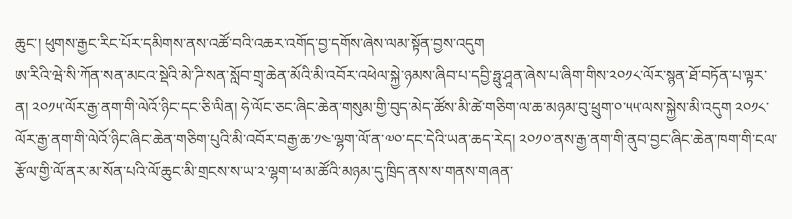ཆུང་། ཕུགས་རྒྱང་རིང་པོར་དམིགས་ནས་འཚོ་བའི་འཆར་འགོད་བྱ་དགོས་ཞེས་ལམ་སྟོན་བྱས་འདུག
ཨ་རིའི་ཝེ་སི་ཀོན་སན་མངའ་སྡེའི་མེ་ཌི་སན་སློབ་གྲྭ་ཆེན་མོའི་མི་འབོར་འཕེལ་སྐྱེ་ཉམས་ཞིབ་པ་དབྱི་ཧྥུ་ཤཱན་ཞེས་པ་ཞིག་གིས་༢༠༡༨་ལོར་སྙན་ཐོ་བཏོན་པ་ལྟར་ན། ༢༠༡༥་ལོར་རྒྱ་ནག་གི་ལེའོ་ཉིང་དང་ཅི་ལིན། ཧེ་ལོང་ཅང་ཞིང་ཆེན་གསུམ་གྱི་བུད་མེད་ཚོས་མི་ཚེ་གཅིག་ལ་ཆ་མཉམ་བུ་ཕྲུག་༠་༥༥་ལས་སྐྱེས་མི་འདུག ༢༠༡༨་ལོར་རྒྱ་ནག་གི་ལེའོ་ཉིང་ཞིང་ཆེན་གཅིག་པུའི་མི་འབོར་བརྒྱ་ཆ་༡༤་ལྷག་ལོ་ན་༧༠་དང་དེའི་ཡན་ཆད་རེད། ༢༠༡༠་ནས་རྒྱ་ནག་གི་ནུབ་བྱང་ཞིང་ཆེན་ཁག་གི་ངལ་རྩོལ་གྱི་ལོ་ནར་མ་སོན་པའི་ལོ་ཆུང་མི་གྲངས་ས་ཡ་༢་ལྷག་ཕ་མ་ཚོའི་མཉམ་དུ་ཁྲིད་ནས་ས་གནས་གཞན་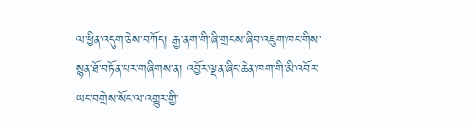ལ་ཕྱིན་འདུག་ཅེས་བཀོད། རྒྱ་ནག་གི་ཞི་གྲངས་ཞིབ་འཇུག་ཁང་གིས་སྙན་ཐོ་བཏོན་པར་གཞིགས་ན། འབྱོར་ལྡན་ཞིང་ཆེན་ཁག་གི་མི་འབོར་ཡང་བགྲེས་སོང་ལ་འགྱུར་གྱི་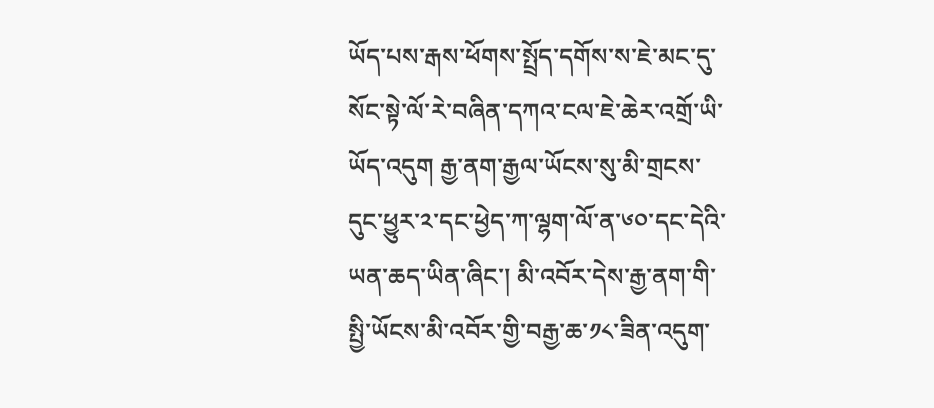ཡོད་པས་རྒས་ཕོགས་སྤྲོད་དགོས་ས་ཇེ་མང་དུ་སོང་སྟེ་ལོ་རེ་བཞིན་དཀའ་ངལ་ཇེ་ཆེར་འགྲོ་ཡི་ཡོད་འདུག རྒྱ་ནག་རྒྱལ་ཡོངས་སུ་མི་གྲངས་དུང་ཕྱུར་༢་དང་ཕྱེད་ཀ་ལྷག་ལོ་ན་༦༠་དང་དེའི་ཡན་ཆད་ཡིན་ཞིང་། མི་འབོར་དེས་རྒྱ་ནག་གི་སྤྱི་ཡོངས་མི་འབོར་གྱི་བརྒྱ་ཆ་༡༨་ཟིན་འདུག་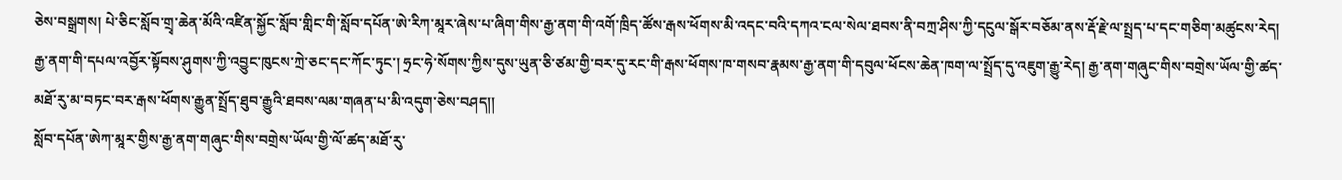ཅེས་བསྒྲགས། པེ་ཅིང་སློབ་གྲྭ་ཆེན་མོའི་འཛིན་སྐྱོང་སློབ་གླིང་གི་སློབ་དཔོན་ཨེ་རིཀ་མཱར་ཞེས་པ་ཞིག་གིས་རྒྱ་ནག་གི་འགོ་ཁྲིད་ཚོས་རྒས་ཕོགས་མི་འདང་བའི་དཀའ་ངལ་སེལ་ཐབས་ནི་བཀྲ་ཤིས་ཀྱི་དངུལ་སྒོར་བཅོམ་ནས་རྡོ་རྗེ་ལ་སྤྲད་པ་དང་གཅིག་མཚུངས་རེད། རྒྱ་ནག་གི་དཔལ་འབྱོར་སྟོབས་ཤུགས་ཀྱི་འབྱུང་ཁུངས་ཀྲེ་ཅང་དང་ཀོང་ཏུང་། ཧྲང་ཧེ་སོགས་ཀྱིས་དུས་ཡུན་ཅི་ཙམ་གྱི་བར་དུ་རང་གི་རྒས་ཕོགས་ཁ་གསབ་རྣམས་རྒྱ་ནག་གི་དབུལ་ཕོངས་ཆེན་ཁག་ལ་སྤྲོད་དུ་འཇུག་རྒྱུ་རེད། རྒྱ་ནག་གཞུང་གིས་བགྲེས་ཡོལ་གྱི་ཚད་མཐོ་རུ་མ་བཏང་བར་རྒས་ཕོགས་རྒྱུན་སྤྲོད་ཐུབ་རྒྱུའི་ཐབས་ལམ་གཞན་པ་མི་འདུག་ཅེས་བཤད།།
སློབ་དཔོན་ཨེཀ་མཱར་གྱིས་རྒྱ་ནག་གཞུང་གིས་བགྲེས་ཡོལ་གྱི་ལོ་ཚད་མཐོ་རུ་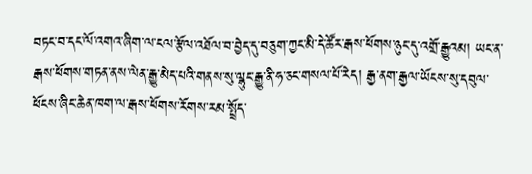བཏང་བ་དང་ལོ་འགའ་ཞིག་ལ་ངལ་རྩོལ་འཐོལ་བ་བྱེད་དུ་བཅུག་ཀྱང་མི་དེ་ཚོར་རྒས་ཕོགས་ཉུང་དུ་འགྲོ་རྒྱུའམ། ཡང་ན་རྒས་ཕོགས་གཏན་ནས་ལེན་རྒྱུ་མེད་པའི་གནས་སུ་ལྷུང་རྒྱུ་ནི་ཧ་ཅང་གསལ་པོ་རེད། རྒྱ་ནག་རྒྱལ་ཡོངས་སུ་དབུལ་ཕོངས་ཞིང་ཆེན་ཁག་ལ་རྒས་ཕོགས་རོགས་རམ་སྤྲོད་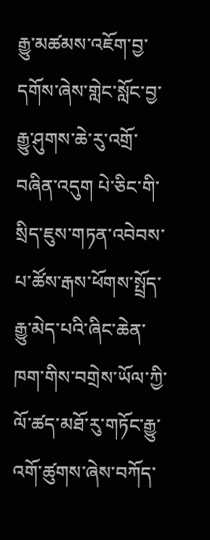རྒྱུ་མཚམས་འཇོག་བྱ་དགོས་ཞེས་གླེང་སློང་བྱ་རྒྱུ་ཤུགས་ཆེ་རུ་འགྲོ་བཞིན་འདུག པེ་ཅིང་གི་སྲིད་ཇུས་གཏན་འབེབས་པ་ཚོས་རྒས་ཕོགས་སྤྲོད་རྒྱུ་མེད་པའི་ཞིང་ཆེན་ཁག་གིས་བགྲེས་ཡོལ་ཀྱི་ལོ་ཚད་མཐོ་རུ་གཏོང་རྒྱུ་འགོ་ཚུགས་ཞེས་བཀོད་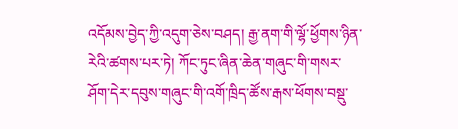འདོམས་བྱེད་ཀྱི་འདུག་ཅེས་བཤད། རྒྱ་ནག་གི་ལྷོ་ཕྱོགས་ཉིན་རེའི་ཚགས་པར་ཏེ། ཀོང་ཏུང་ཞིན་ཆེན་གཞུང་གི་གསར་ཤོག་དེར་དབུས་གཞུང་གི་འགོ་ཁྲིད་ཚོས་རྒས་ཕོགས་བསྡུ་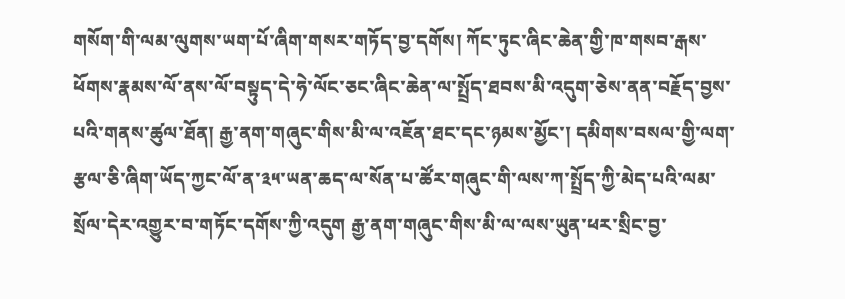གསོག་གི་ལམ་ལུགས་ཡག་པོ་ཞིག་གསར་གཏོད་བྱ་དགོས། ཀོང་ཏུང་ཞིང་ཆེན་གྱི་ཁ་གསབ་རྒས་ཕོགས་རྣམས་ལོ་ནས་ལོ་བསྟུད་དེ་ཧེ་ལོང་ཅང་ཞིང་ཆེན་ལ་སྤྲོད་ཐབས་མི་འདུག་ཅེས་ནན་བརྗོད་བྱས་པའི་གནས་ཚུལ་ཐོན། རྒྱ་ནག་གཞུང་གིས་མི་ལ་འཇོན་ཐང་དང་ཉམས་མྱོང་། དམིགས་བསལ་གྱི་ལག་རྩལ་ཅི་ཞིག་ཡོད་ཀྱང་ལོ་ན་༣༥་ཡན་ཆད་ལ་སོན་པ་ཚོར་གཞུང་གི་ལས་ཀ་སྤྲོད་ཀྱི་མེད་པའི་ལམ་སྲོལ་དེར་འགྱུར་བ་གཏོང་དགོས་ཀྱི་འདུག རྒྱ་ནག་གཞུང་གིས་མི་ལ་ལས་ཡུན་ཕར་སྲིང་བྱ་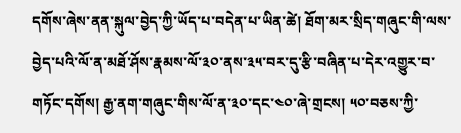དགོས་ཞེས་ནན་སྐུལ་བྱེད་ཀྱི་ཡོད་པ་བདེན་པ་ཡིན་ཚེ། ཐོག་མར་སྲིད་གཞུང་གི་ལས་བྱེད་པའི་ལོ་ན་མཐོ་ཤོས་རྣམས་ལོ་༣༠་ནས་༣༥་བར་དུ་རྩི་བཞིན་པ་དེར་འགྱུར་བ་གཏོང་དགོས། རྒྱ་ནག་གཞུང་གིས་ལོ་ན་༣༠་དང་༤༠་ཞེ་གྲངས། ༥༠་བཅས་ཀྱི་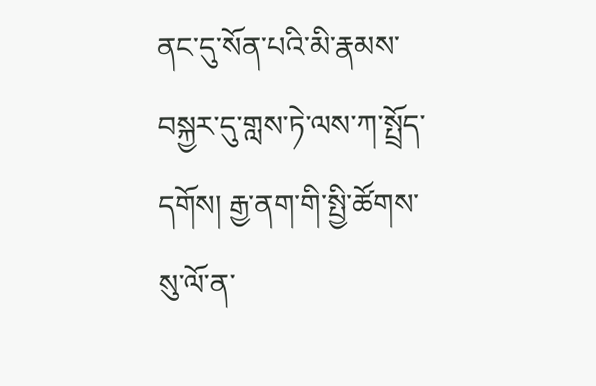ནང་དུ་སོན་པའི་མི་རྣམས་བསྐྱར་དུ་གླས་ཏེ་ལས་ཀ་སྤྲོད་དགོས། རྒྱ་ནག་གི་སྤྱི་ཚོགས་སུ་ལོ་ན་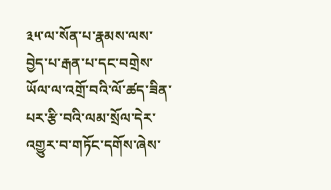༣༥་ལ་སོན་པ་རྣམས་ལས་བྱེད་པ་རྒན་པ་དང་བགྲེས་ཡོལ་ལ་འགྲོ་བའི་ལོ་ཚད་ཟིན་པར་རྩི་བའི་ལམ་སྲོལ་དེར་འགྱུར་བ་གཏོང་དགོས་ཞེས་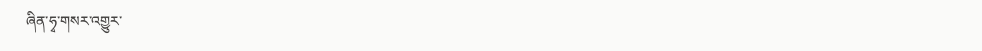ཞིན་ཧྭ་གསར་འགྱུར་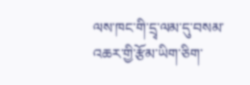ལས་ཁང་གི་དྲྭ་ལམ་དུ་བསམ་འཆར་གྱི་རྩོམ་ཡིག་ཅིག་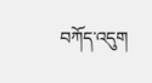བཀོད་འདུག